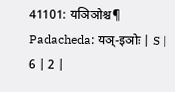41101: यञिञोश्च¶
Padacheda: यञ्-इञोः | S | 6 | 2 |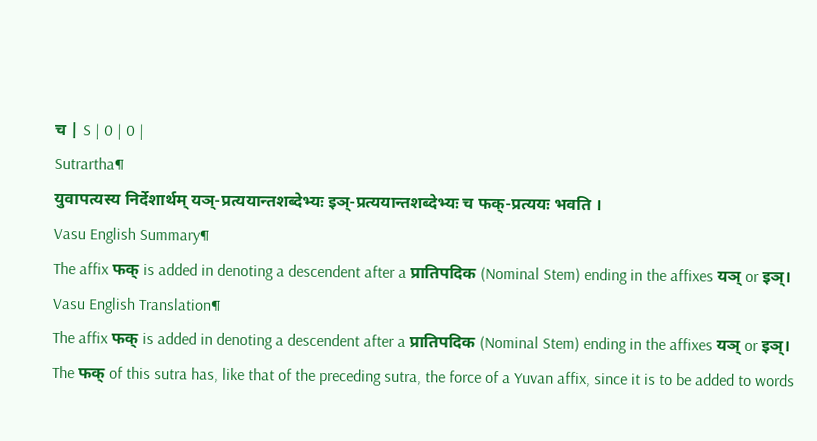च | S | 0 | 0 |
Sutrartha¶
युवापत्यस्य निर्देशार्थम् यञ्-प्रत्ययान्तशब्देभ्यः इञ्-प्रत्ययान्तशब्देभ्यः च फक्-प्रत्ययः भवति ।
Vasu English Summary¶
The affix फक् is added in denoting a descendent after a प्रातिपदिक (Nominal Stem) ending in the affixes यञ् or इञ्।
Vasu English Translation¶
The affix फक् is added in denoting a descendent after a प्रातिपदिक (Nominal Stem) ending in the affixes यञ् or इञ्। The फक् of this sutra has, like that of the preceding sutra, the force of a Yuvan affix, since it is to be added to words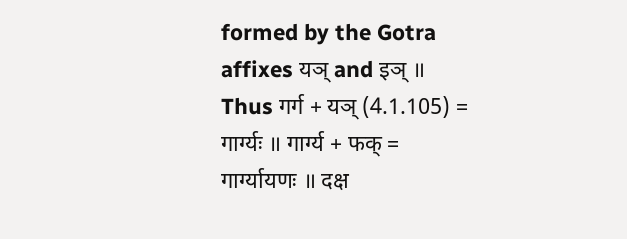formed by the Gotra affixes यञ् and इञ् ॥ Thus गर्ग + यञ् (4.1.105) = गार्ग्यः ॥ गार्ग्य + फक् = गार्ग्यायणः ॥ दक्ष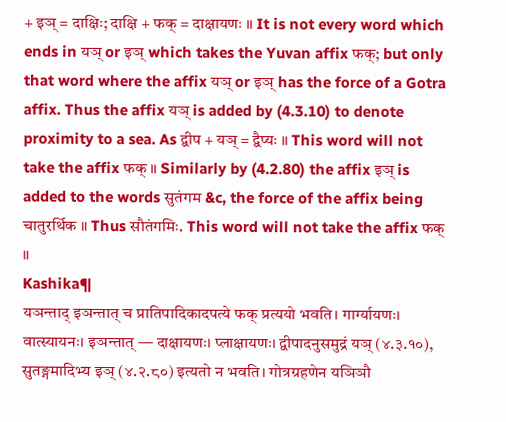+ इञ् = दाक्षिः; दाक्षि + फक् = दाक्षायणः ॥ It is not every word which ends in यञ् or इञ् which takes the Yuvan affix फक्; but only that word where the affix यञ् or इञ् has the force of a Gotra affix. Thus the affix यञ् is added by (4.3.10) to denote proximity to a sea. As द्वीप + यञ् = द्वैप्यः ॥ This word will not take the affix फक् ॥ Similarly by (4.2.80) the affix इञ् is added to the words सुतंगम &c, the force of the affix being चातुरर्थिक ॥ Thus सौतंगमिः. This word will not take the affix फक् ॥
Kashika¶
यञन्ताद् इञन्तात् च प्रातिपादिकादपत्ये फक् प्रत्ययो भवति। गार्ग्यायणः। वात्स्यायनः। इञन्तात् — दाक्षायणः। प्लाक्षायणः। द्वीपादनुसमुद्रं यञ् (४.३.१०), सुतङ्गमादिभ्य इञ् (४.२.८०) इत्यतो न भवति। गोत्रग्रहणेन यञिञौ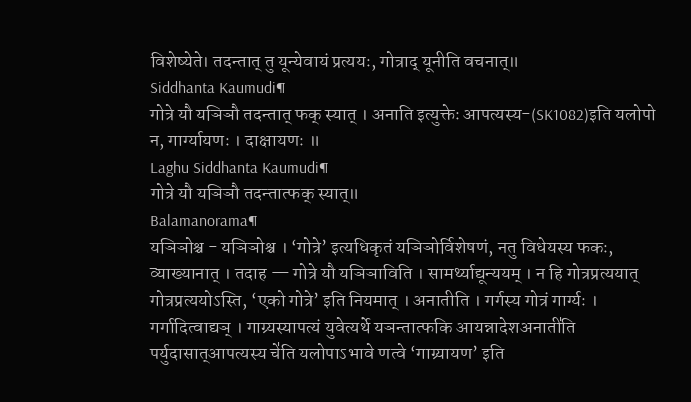विशेष्येते। तदन्तात् तु यून्येवायं प्रत्ययः, गोत्राद् यूनीति वचनात्॥
Siddhanta Kaumudi¶
गोत्रे यौ यञिञौ तदन्तात् फक् स्यात् । अनाति इत्युक्तेः आपत्यस्य-(SK1082)इति यलोपो न, गार्ग्यायणः । दाक्षायणः ॥
Laghu Siddhanta Kaumudi¶
गोत्रे यौ यञिञौ तदन्तात्फक् स्यात्॥
Balamanorama¶
यञिञोश्च - यञिञोश्च । ‘गोत्रे’ इत्यधिकृतं यञिञोर्विशेषणं, नतु विधेयस्य फकः, व्याख्यानात् । तदाह — गोत्रे यौ यञिञाविति । सामर्थ्याद्यून्ययम् । न हि गोत्रप्रत्ययात् गोत्रप्रत्ययोऽस्ति, ‘एको गोत्रे’ इति नियमात् । अनातीति । गर्गस्य गोत्रं गार्ग्यः । गर्गादित्वाद्यञ् । गाग्र्यस्यापत्यं युवेत्यर्थे यञन्तात्फकि आयन्नादेशअनाती॑ति पर्युदासात्आपत्यस्य चे॑ति यलोपाऽभावे णत्वे ‘गाग्र्यायण’ इति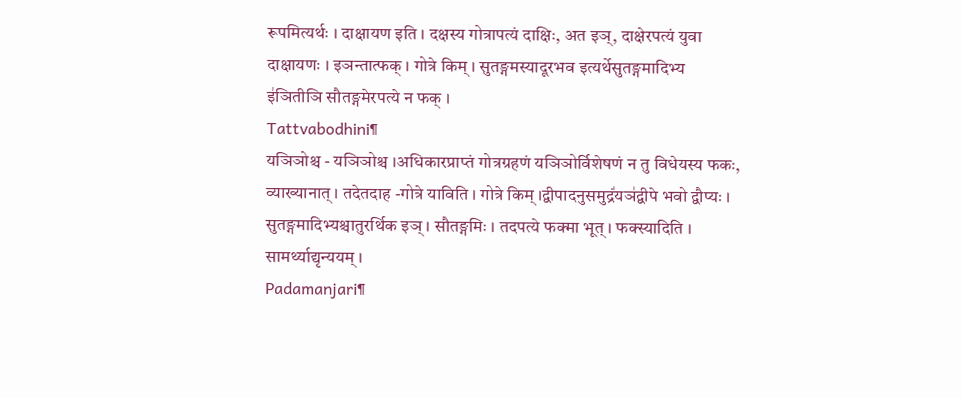रूपमित्यर्थः । दाक्षायण इति । दक्षस्य गोत्रापत्यं दाक्षिः, अत इञ्, दाक्षेरपत्यं युवा दाक्षायणः । इञन्तात्फक् । गोत्रे किम् । सुतङ्गमस्यादूरभव इत्यर्थेसुतङ्गमादिभ्य इ॑ञितीञि सौतङ्गमेरपत्ये न फक् ।
Tattvabodhini¶
यञिञोश्च - यञिञोश्च ।अधिकारप्राप्तं गोत्रग्रहणं यञिञोर्विशेषणं न तु विधेयस्य फकः, व्याख्यानात् । तदेतदाह -गोत्रे याविति । गोत्रे किम् ।द्वीपादनुसमुद्रं॑यञ॑द्वीपे भवो द्वौप्यः । सुतङ्गमादिभ्यश्चातुरर्थिक इञ् । सौतङ्गमिः । तदपत्ये फक्मा भूत् । फक्स्यादिति । सामर्थ्याद्यृन्ययम् ।
Padamanjari¶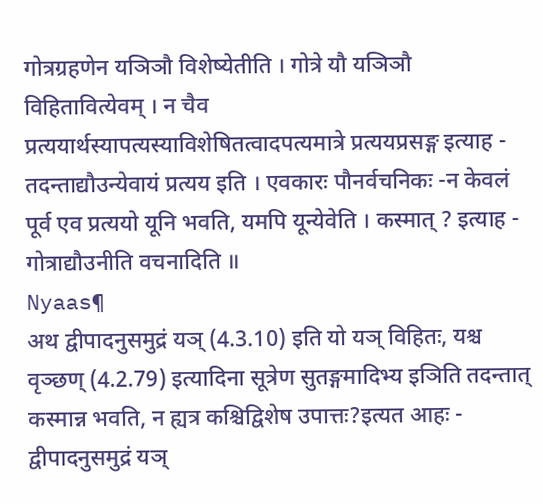गोत्रग्रहणेन यञिञौ विशेष्येतीति । गोत्रे यौ यञिञौ विहितावित्येवम् । न चैव प्रत्ययार्थस्यापत्यस्याविशेषितत्वादपत्यमात्रे प्रत्ययप्रसङ्ग इत्याह - तदन्ताद्यौउन्येवायं प्रत्यय इति । एवकारः पौनर्वचनिकः -न केवलं पूर्व एव प्रत्ययो यूनि भवति, यमपि यून्येवेति । कस्मात् ? इत्याह - गोत्राद्यौउनीति वचनादिति ॥
Nyaas¶
अथ द्वीपादनुसमुद्रं यञ् (4.3.10) इति यो यञ् विहितः, यश्च वृञ्छण् (4.2.79) इत्यादिना सूत्रेण सुतङ्गमादिभ्य इञिति तदन्तात् कस्मान्न भवति, न ह्यत्र कश्चिद्विशेष उपात्तः?इत्यत आहः - द्वीपादनुसमुद्रं यञ्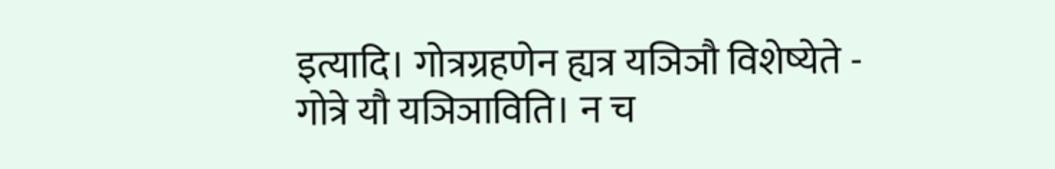इत्यादि। गोत्रग्रहणेन ह्यत्र यञिञौ विशेष्येते - गोत्रे यौ यञिञाविति। न च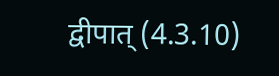द्वीपात् (4.3.10)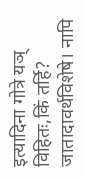इत्यादिना गोत्रे यञ् विहितः,किं तर्हि? जातादावर्थविशेषे। नापि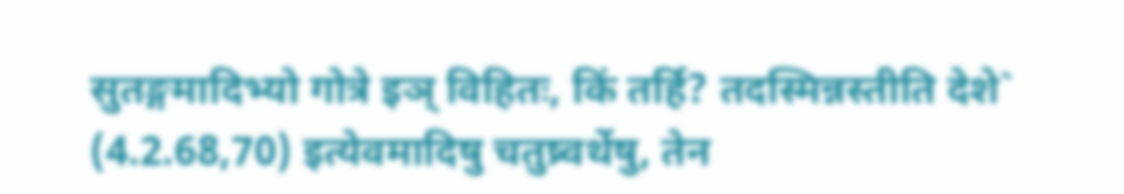सुतङ्गमादिभ्यो गोत्रे इञ् विहितः, किं तर्हि? तदस्मिन्नस्तीति देशे` (4.2.68,70) इत्येवमादिषु चतुष्र्वर्थेषु, तेन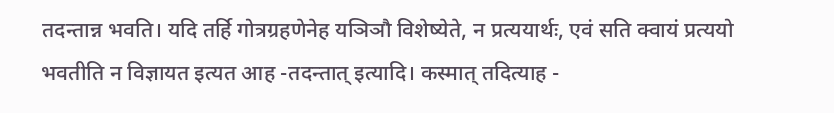तदन्तान्न भवति। यदि तर्हि गोत्रग्रहणेनेह यञिञौ विशेष्येते, न प्रत्ययार्थः, एवं सति क्वायं प्रत्ययो भवतीति न विज्ञायत इत्यत आह -तदन्तात् इत्यादि। कस्मात् तदित्याह -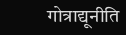गोत्राद्यूनीति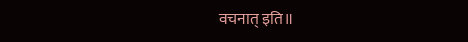वचनात् इति॥